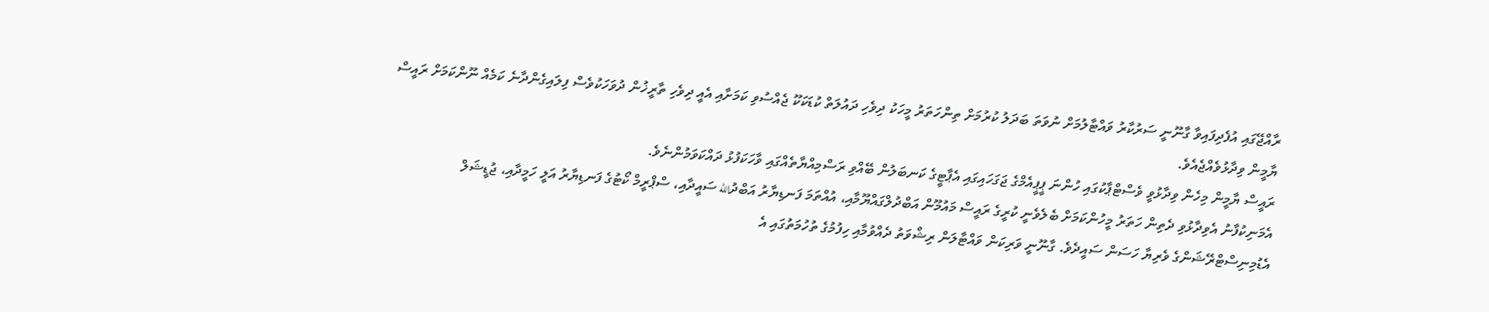ރާއްޖޭގައި އުފެދިފައިވާ ގާނޫނީ ސަރުކާރު ވައްޓާލުމަށް ނުވަތަ ބަދަލު ކުރުމަށް ތިންހަތަރު މީހަކު ދިވެހި ދައުލަތް ކުޑަކަކޫ ޖެއްސުވި ކަމަށާއި އެއީ ދިވެހި ތާރީޚުން ދުވަހަކުވެސް ފިލައިގެންދާނެ ކަމެއް ނޫންކަމަށް ރައީސް ޔާމީން ވިދާޅުވެއްޖެއެވެ.
ރައީސް ޔާމީން މިހެން ވިދާޅުވީ ވެސްޓްޕާކުގައި ހުންނަ ޕީޕީއެމްގެ ޖަގަހައިގައި އެޕާޓީގެ ކަނބަލުން ބޭއްވި ރަސްމިއްޔާތެއްގައި ވާހަކަފުޅު ދައްކަވަމުންނެވެ.
އެމަނިކުފާނު އެވިދާޅުވި ދެތިން ހަތަރު މީހުންކަމަށް ބެލެވެނީ ކުރީގެ ރައީސް މައުމޫން އަބްދުލްގައްޔޫމާއި، އުއްތަމަ ފަނޑިޔާރު އަބްދުالله ސައީދާއި، ސްޕްރީމް ކޯޓުގެ ފަނޑިޔާރު އަލީ ހަމީދާއި، ޖުޑީޝަލް އެޑުމިނިސްޓްރޭޝަންގެ ވެރިޔާ ހަސަން ސައީދެވެ. ގާނޫނީ ވަރިކަން ވައްޓާލަން ރިޝްވަތު ދެއްވުމާއި ހިފުމުގެ ތުހުމަތުގައި އެ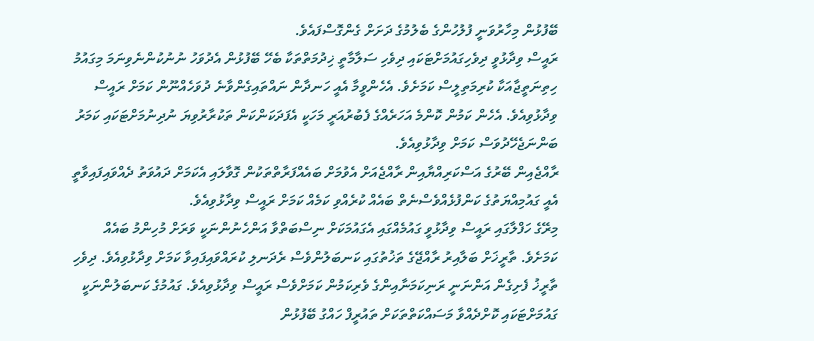ބޭފުޅުން މިހާރުވަނީ ފުލުހުންގެ ބެލުމުގެ ދަށަށް ގެންގޮސްފައެވެ.
ރައީސް ވިދާޅުވީ ދިވެހިގައުމަށްޓަކައި ދިވެހި ސަލާމާތީ ޚިދުމަތްތަކާ ބެހޭ ބޭފުޅުން އެދުވަހު ނުނުކުންނެވިނަމަ މިގައުމު ހިތިނަތީޖާއަކާ ކުރިމަތިލީސް ކަމަށެވެ. އެހެންވީމާ އެއީ ހަނދާން ނައްތައިގެންވާނެ ދުވަހެއްނޫން ކަމަށް ރައީސް ވިދާޅުވިއެވެ. އެހެން ކަމުން ކޮންމެ އަހަރެއްގެ ފެބުރުއަރީ މަހަކީ އެފަދަކަންކަން ތަކުރާރުވިޔަ ނުދިނުމަށްޓަކައި ކަމަރު ބަންނަޖެހޭދުވަސް ކަމަށް ވިދާޅުވިއެވެ.
ރާއްޖެއިން ބޭރުގެ އަސްކަރިއްޔާއިން ރާއްޖެއަށް އެވުމަށް ބައެއްފަރާތްތަކުން ގޮވާލައި އެކަމަށް ދައުވަތު ދެއްވައިފައިވާތީ އެއީ ގައުމިއްޔަތުގެ ކަންފުޅެއްވެސްނެތް ބައެއް ކުރެއްވި ކަމެއް ކަމަށް ރައީސް ވިދާޅުވިއެވެ.
މިރޭގެ ހަފްލާގައި ރައީސް ވިދާޅުވީ ގައުމެއްގައި އެގައުމަކަށް ނިސްބަތްވާ އަންހެނުންނަކީ ވަރަށް މުހިންމު ބައެއް ކަމަށެވެ. ތާރީޚަށް ބަލާއިރު ރާއްޖޭގެ ތަޚުތުގައި ކަނބަލުންވެސް ރެދަނލި ކުރައްވައިފައިވާ ކަމަށް ވިދާޅުވިއެވެ. ދިވެހި ތާރީޚު ފެށިގެން އަންނަނީ ރަނިކަމަނާއިންގެ ވެރިކަމުން ކަމަށްވެސް ރައީސް ވިދާޅުވިއެވެ. ގައުމުގެ ކަނބަލުންނަކީ ގައުމަށްޓަކައި ކޮށްދެއްވާ މަސައްކަތްތަކަށް ތައުރީފް ހައްގު ބޭފުޅުން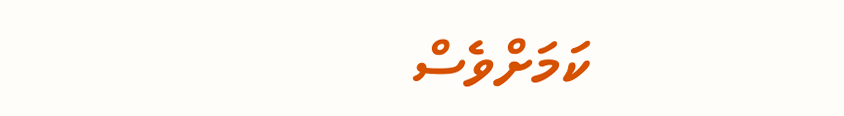ކަމަށްވެސް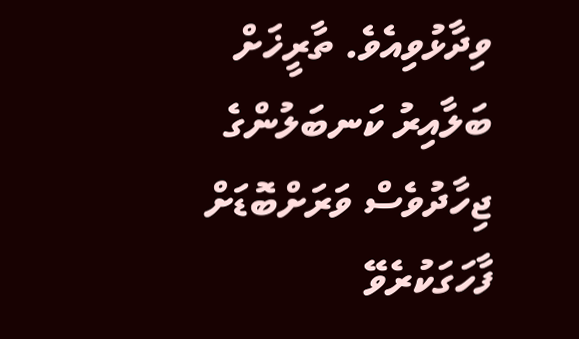ވިދާޅުވިއެވެ. ތާރީޚަށް ބަލާއިރު ކަނބަލުންގެ ޖިހާދުވެސް ވަރަށްބޮޑަށް ފާހަގަކުރެވޭ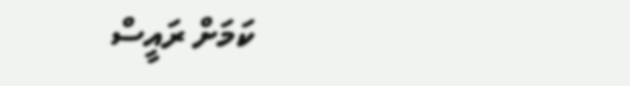ކަމަށް ރައީސް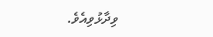ވިދާޅުވިއެވެ.